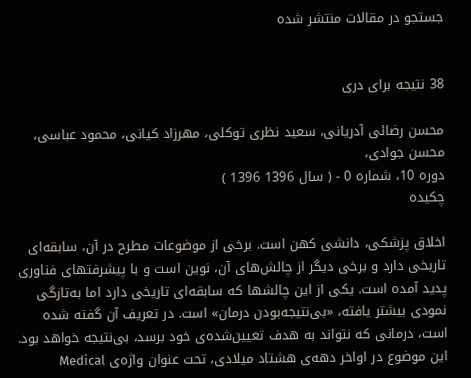جستجو در مقالات منتشر شده


38 نتیجه برای دری

محسن رضائی آدریانی، سعید نظری توکلی، مهرزاد کیانی، محمود عباسی، محسن جوادی،
دوره 10، شماره 0 - ( سال 1396 1396 )
چکیده

اخلاق پزشکی، دانشی کهن است. برخی از موضوعات مطرح در آن، سابقه‌ای تاریخی دارد و برخی دیگر از چالش‌های آن، نوین است و با پیشرفتهای فناوری پدید آمده است. یکی از این چالشها که سابقه‌ای تاریخی دارد اما به‌تازگی نمودی بیشتر یافته، «بی‌نتیجه‌بودن درمان» است. در تعریف آن گفته شده است، درمانی که نتواند به هدف تعیین‌شده‌ی خود برسد، بی‌نتیجه‌ خواهد بود. این موضوع در اواخر دهه‌ی هشتاد میلادی، تحت عنوان واژه‌ی Medical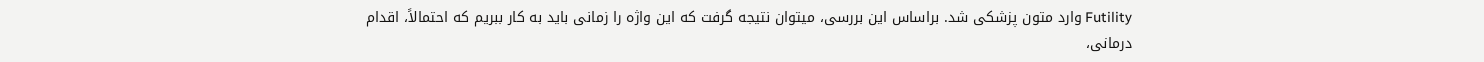Futility وارد متون پزشکی شد. براساس این بررسی، میتوان نتیجه‌ گرفت که این واژه را زمانی باید به کار ببریم که احتمالاً، اقدام درمانی،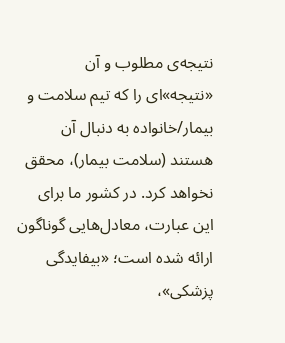نتیجه‌‌ی مطلوب و آن «نتیجه‌»ای را که تیم سلامت و بیمار/خانواده به دنبال آن هستند (سلامت بیمار)، محقق نخواهد کرد. در کشور ما برای این عبارت، معادل‌هایی گوناگون ارائه شده است؛ «بیفایدگی پزشکی»،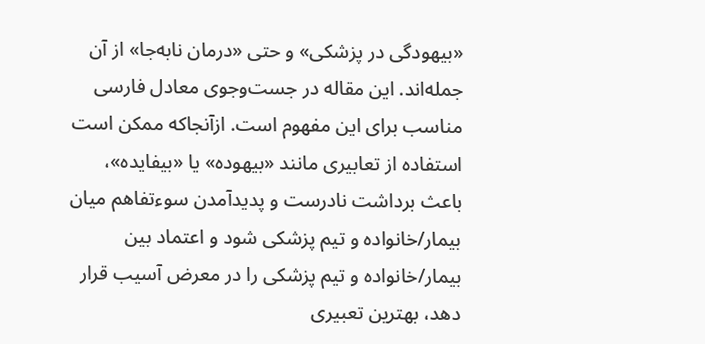«بیهودگی در پزشکی» و حتی «درمان نابه‌جا» از آن جمله‌اند. این مقاله در جست‌وجوی معادل فارسی مناسب برای این مفهوم است. ازآنجاکه ممکن است استفاده از تعابیری مانند «بیهوده» یا «بیفایده»، باعث برداشت نادرست و پدیدآمدن سوءتفاهم میان بیمار/خانواده و تیم پزشکی شود و اعتماد بین بیمار/خانواده و تیم پزشکی را در معرض آسیب قرار دهد، بهترین تعبیری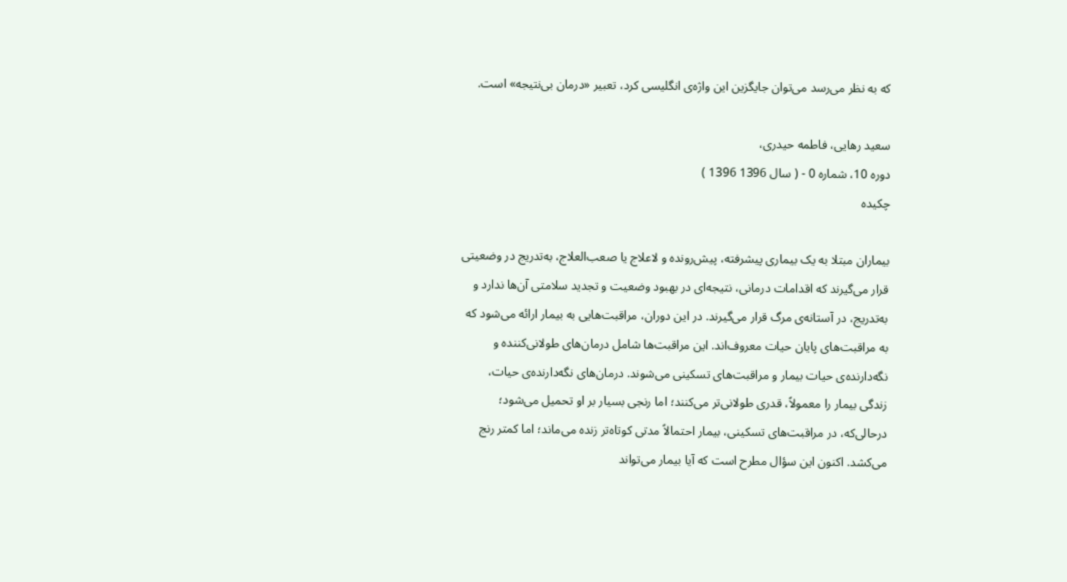که به نظر می‌رسد می‌توان جایگزین این واژه‌ی انگلیسی کرد، تعبیر «درمان بی‌نتیجه» است.

سعید رهایی، فاطمه حیدری،
دوره 10، شماره 0 - ( سال 1396 1396 )
چکیده

بیماران مبتلا به یک بیماری پیشرفته، پیش‌رونده و لاعلاج یا صعب‌العلاج، به‌تدریج در وضعیتی قرار می‌گیرند که اقدامات درمانی، نتیجه‌ای در بهبود وضعیت و تجدید سلامتی آن‌ها ندارد و به‌تدریج، در آستانه‌ی مرگ قرار می‌گیرند. در این دوران، مراقبت‌هایی به بیمار ارائه می‌شود که به مراقبت‌های پایان حیات معروف‌اند. این مراقبت‌ها شامل درمان‌های طولانی‌کننده و نگه‌دارنده‌ی حیات بیمار و مراقبت‌های تسکینی می‌شوند. درمان‌های نگه‌دارنده‌ی حیات، زندگی بیمار را معمولاً، قدری طولانی‌تر می‌کنند؛ اما رنجی بسیار بر او تحمیل می‌شود؛ درحالی‌که، در مراقبت‌های تسکینی، بیمار احتمالاً مدتی کوتاه‌تر زنده می‌ماند؛ اما کمتر رنج می‌کشد. اکنون این سؤال مطرح است که آیا بیمار می‌تواند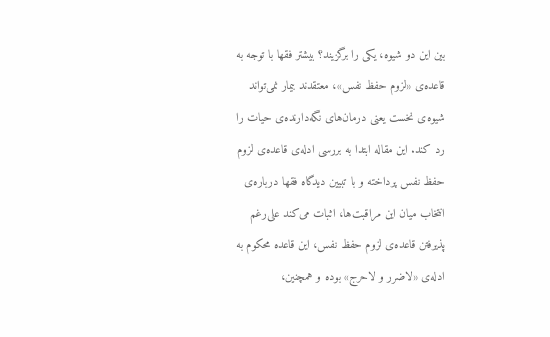بین این دو شیوه، یکی را برگزیند؟ بیشتر فقها با توجه به قاعده‌ی «لزوم حفظ نفس»، معتقدند بیمار نمی‌تواند شیوه‌ی نخست یعنی درمان‌های نگه‌دارنده‌ی حیات را رد کند. این مقاله ابتدا به بررسی ادله‌ی قاعده‌ی لزوم حفظ نفس پرداخته و با تبیین دیدگاه فقها درباره‌ی انتخاب میان این مراقبت‌ها، اثبات می‌کند علی‌رغم پذیرفتن قاعده‌ی لزوم حفظ نفس، این قاعده محکوم به ادله‌ی «لاضرر و لاحرج» بوده و همچنین،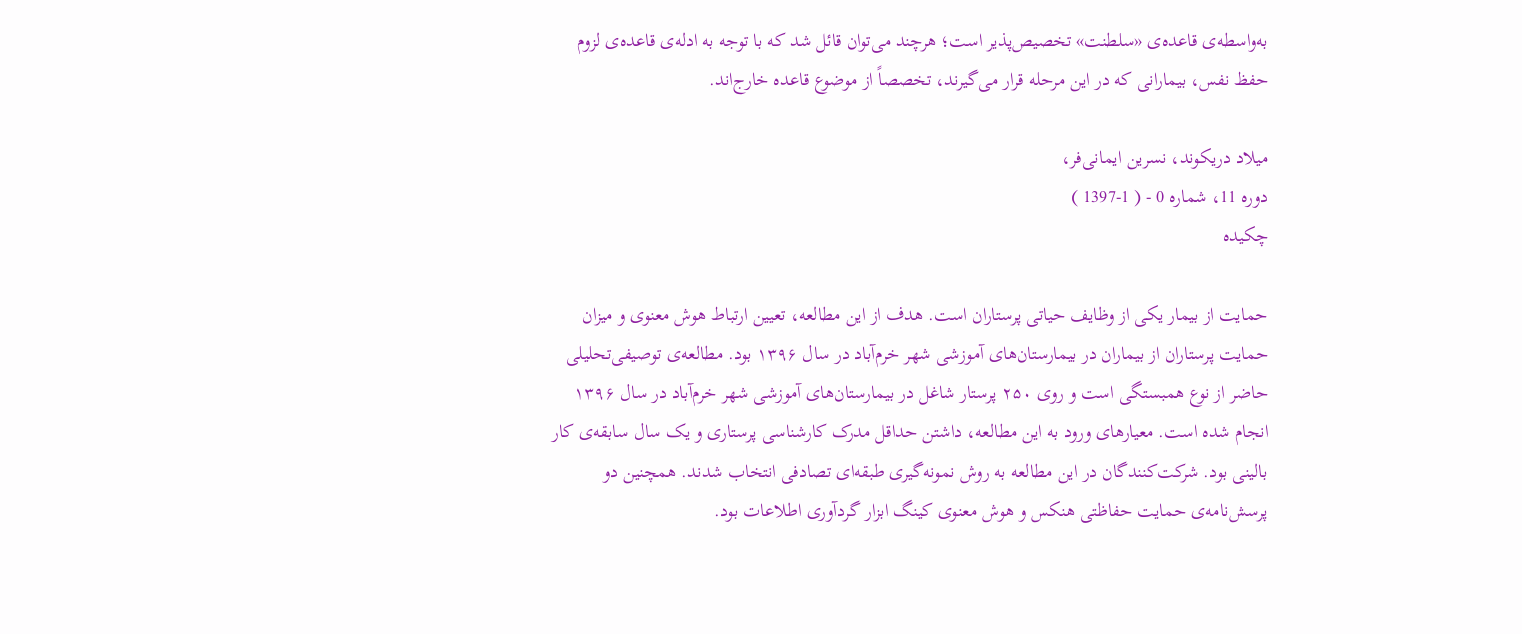به‌واسطه‌ی قاعده‌ی «سلطنت» تخصیص‌پذیر است؛ هرچند می‌توان قائل شد که با توجه به ادله‌ی قاعده‌ی لزوم حفظ نفس، بیمارانی که در این مرحله قرار می‌گیرند، تخصصاً از موضوع قاعده خارج‌اند.

میلاد دریکوند، نسرین ایمانی‌فر،
دوره 11، شماره 0 - ( 1-1397 )
چکیده

حمایت از بیمار یکی از وظایف حیاتی پرستاران است. هدف از این مطالعه، تعیین ارتباط هوش معنوی و میزان حمایت پرستاران از بیماران در بیمارستان‌های آموزشی شهر خرم‌آباد در سال ۱۳۹۶ بود. مطالعه‌ی توصیفی‌تحلیلی حاضر از نوع همبستگی است و روی ۲۵۰ پرستار شاغل در بیمارستان‌های آموزشی شهر خرم‌آباد در سال ۱۳۹۶ انجام شده است. معیارهای ورود به این مطالعه، داشتن حداقل مدرک کارشناسی پرستاری و یک‌ سال سابقه‌ی کار بالینی بود. شرکت‌کنندگان در این مطالعه به روش نمونه‌گیری طبقه‌ای تصادفی انتخاب شدند. همچنین دو پرسش‌نامه‌ی حمایت حفاظتی هنکس و هوش معنوی کینگ ابزار گردآوری اطلاعات بود.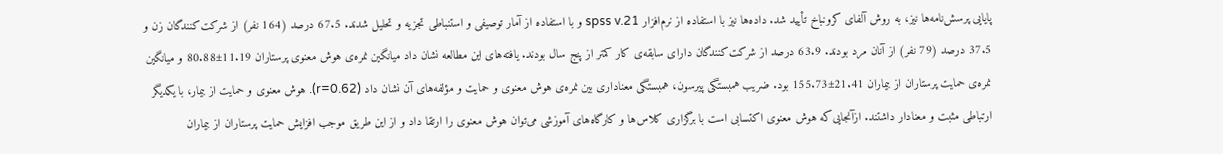پایایی پرسش‌نامه‌ها نیز، به روش آلفای کرونباخ تأیید شد. داده‌ها نیز با استفاده از نرم‌افزار spss v.21 و با استفاده از آمار توصیفی و استنباطی تجزیه و تحلیل شدند. 67.5 درصد (164 نفر) از شرکت‌کنندگان زن و 37.5 درصد (79 نفر) از آنان مرد بودند. 63.9 درصد از شرکت‌کنندگان دارای سابقه‌ی کار کمتر از پنج سال بودند. یافته‌های این مطالعه نشان داد میانگین نمره‌ی هوش معنوی پرستاران 11.19±80.88 و میانگین نمره‌ی حمایت پرستاران از بیماران 21.41±155.73 بود. ضریب همبستگی پیرسون، همبستگی معناداری بین نمره‌ی هوش معنوی و حمایت و مؤلفه‌های آن نشان داد (r=0.62). هوش معنوی و حمایت از بیمار، با یکدیگر ارتباطی مثبت و معنادار داشتند. ازآنجایی‌که هوش معنوی اکتسابی است با برگزاری کلاس‌ها و کارگاه‌های آموزشی می‌توان هوش معنوی را ارتقا داد و از این طریق موجب افزایش حمایت پرستاران از بیماران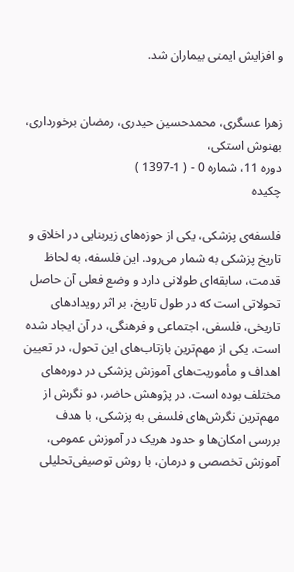و افزایش ایمنی بیماران شد.


زهرا عسگری، محمدحسین حیدری، رمضان برخورداری، بهنوش استکی،
دوره 11، شماره 0 - ( 1-1397 )
چکیده

فلسفه‌ی پزشکی، یکی از حوزه‌های زیربنایی در اخلاق و تاریخ پزشکی به شمار می‌رود. این فلسفه، به لحاظ قدمت، سابقه‌ای طولانی دارد و وضع فعلی آن حاصل تحولاتی است که در طول تاریخ، بر اثر رویدادهای تاریخی، فلسفی، اجتماعی و فرهنگی، در آن ایجاد شده است. یکی از مهم‌ترین بازتاب‌های این تحول، در تعیین اهداف و مأموریت‌های آموزش پزشکی در دوره‌های مختلف بوده است. در پژوهش حاضر، دو نگرش از مهم‌ترین نگرش‌های فلسفی به پزشکی، با هدف بررسی امکان‌ها و حدود هریک در آموزش عمومی، آموزش تخصصی و درمان، با روش توصیفی‌تحلیلی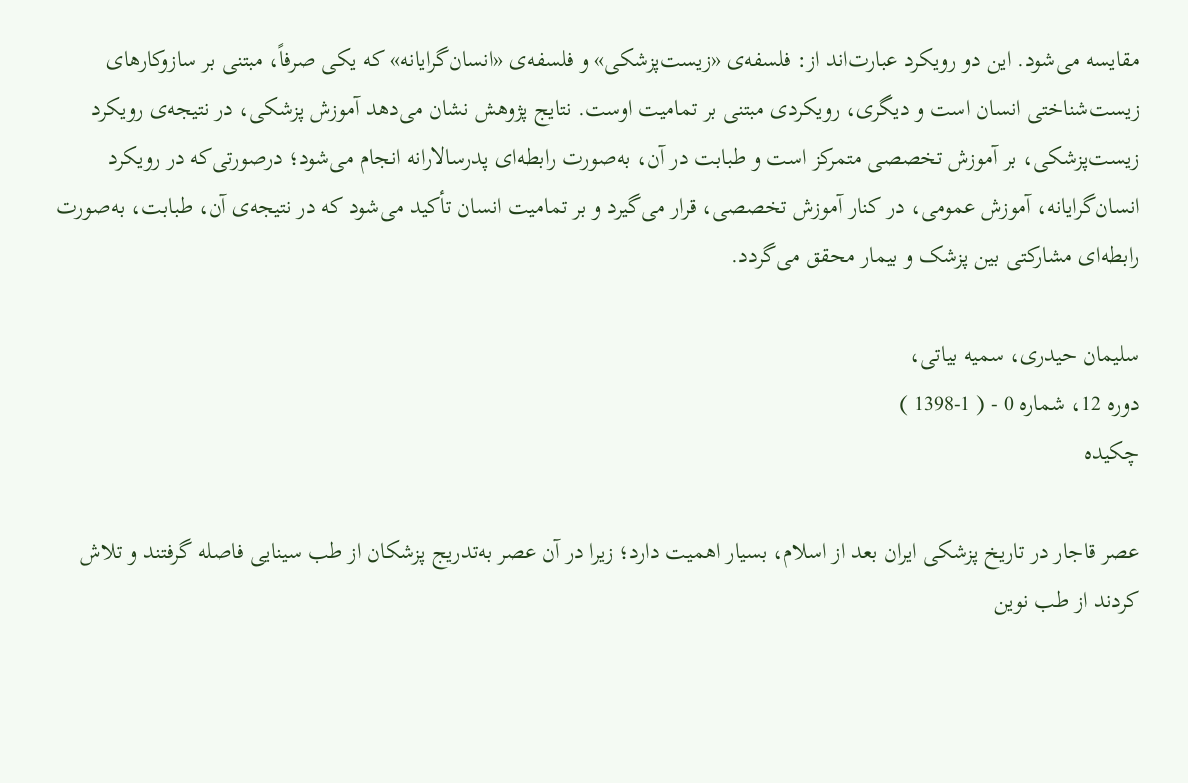مقایسه می‌شود. این دو رویکرد عبارت‌اند از: فلسفه‌ی «زیست‌پزشکی» و فلسفه‌ی «انسان‌گرایانه» که یکی صرفاً، مبتنی بر سازوکارهای زیست‌شناختی انسان است و دیگری، رویکردی مبتنی بر تمامیت اوست. نتایج پژوهش نشان می‌دهد آموزش پزشکی، در نتیجه‌ی رویکرد زیست‌پزشکی، بر آموزش تخصصی متمرکز است و طبابت در آن، به‌صورت رابطه‌ای پدرسالارانه انجام می‌شود؛ درصورتی‌که در رویکرد انسان‌گرایانه، آموزش عمومی، در کنار آموزش تخصصی، قرار می‌گیرد و بر تمامیت انسان تأکید می‌شود که در نتیجه‌ی آن، طبابت، به‌صورت رابطه‌ای مشارکتی بین پزشک و بیمار محقق می‌گردد.

سلیمان حیدری، سمیه بیاتی،
دوره 12، شماره 0 - ( 1-1398 )
چکیده

عصر قاجار در تاریخ پزشکی ایران بعد از اسلام، بسیار اهمیت دارد؛ زیرا در آن عصر به‌تدریج پزشکان از طب سینایی فاصله گرفتند و تلاش کردند از طب نوین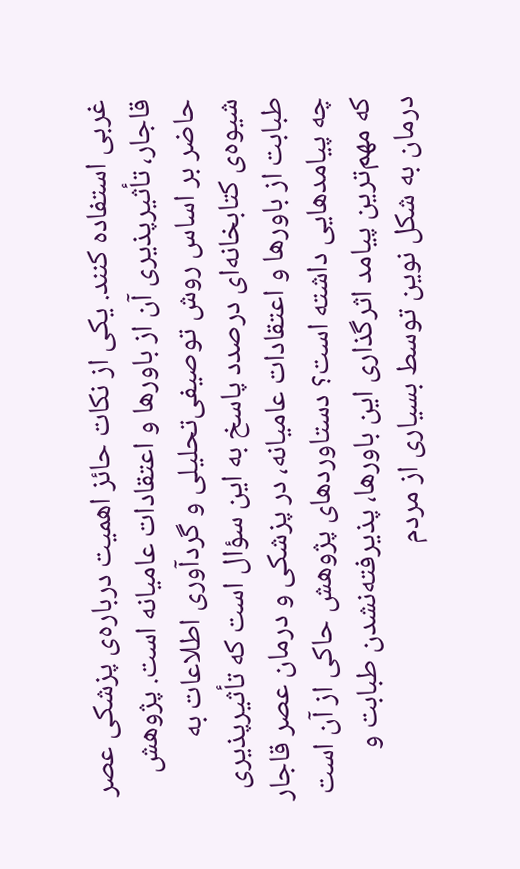غربی استفاده کنند. یکی از نکات حائز اهمیت درباره‌ی پزشکی عصر قاجار، تأثیرپذیری آن از باورها و اعتقادات عامیانه است. پژوهش حاضر بر اساس روش توصیفی‌تحلیلی و گردآوری اطلاعات به شیوه‌ی کتابخانه‌ای درصدد پاسخ به این سؤال است که تأثیرپذیری طبابت از باورها و اعتقادات عامیانه، در پزشکی و درمان عصر قاجار چه پیامدهایی داشته است؟ دستاوردهای پژوهش حاکی از آن است که مهم‌ترین پیامد اثرگذاری این باورها، پذیرفته‌نشدن طبابت و درمان به شکل نوین توسط بسیاری از مردم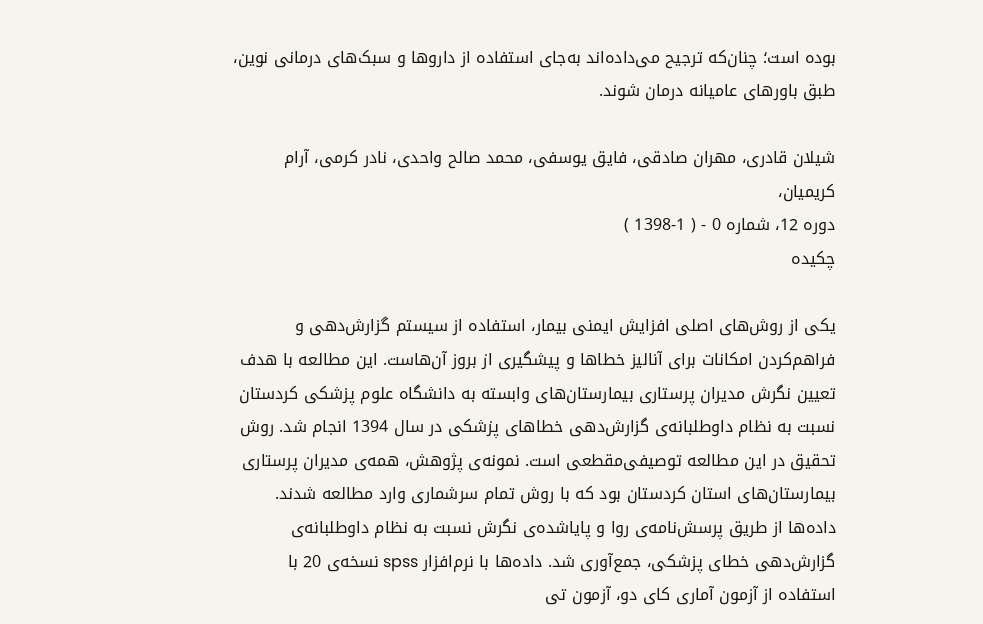بوده است؛ چنان‌که ترجیح می‌داده‌اند به‌جای استفاده از داروها و سبک‌های درمانی نوین، طبق باورهای عامیانه درمان شوند.

شیلان قادری، مهران صادقی، فایق یوسفی، محمد صالح واحدی، نادر کرمی، آرام کریمیان،
دوره 12، شماره 0 - ( 1-1398 )
چکیده

یکی از روش‌های اصلی افزایش ایمنی بیمار، استفاده از سیستم گزارش‌دهی و فراهم‌کردن امکانات برای آنالیز خطاها و پیشگیری از بروز آن‌هاست. این مطالعه با هدف تعیین نگرش مدیران پرستاری بیمارستان‌های وابسته به دانشگاه علوم پزشکی کردستان نسبت به نظام داوطلبانه‌ی گزارش‌دهی خطاهای پزشکی در سال 1394 انجام شد. روش تحقیق در این مطالعه توصیفی‌مقطعی است. نمونه‌ی پژوهش، همه‌ی مدیران پرستاری بیمارستان‌های استان کردستان بود که با روش تمام سرشماری وارد مطالعه شدند. داده‌ها از طریق پرسش‌نامه‌ی روا و پایاشده‌ی نگرش نسبت به نظام داوطلبانه‌ی گزارش‌دهی خطای پزشکی، جمع‌آوری شد. داده‌ها با نرم‌افزار spss نسخه‌ی 20 با استفاده از آزمون آماری کای دو، آزمون تی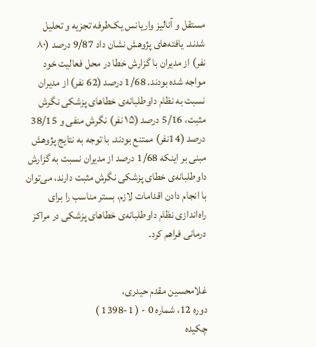مستقل و آنالیز واریانس یک‌طرفه تجزیه و تحلیل شدند. یافته‌های پژوهش نشان داد 9/87 درصد (۸۰ نفر) از مدیران با گزارش خطا در محل فعالیت خود مواجه شده بودند. 1/68 درصد (62 نفر) از مدیران نسبت به نظام داوطلبانه‌ی خطاهای پزشکی نگرش مثبت، 5/16 درصد (۱۵ نفر) نگرش منفی و 38/15 درصد (14نفر) ممتنع بودند. با توجه به نتایج پژوهش مبنی بر اینکه 1/68 درصد از مدیران نسبت به گزارش داوطلبانه‌ی خطای پزشکی نگرش مثبت دارند، می‌توان با انجام دادن اقدامات لازم، بستر مناسب را برای راه‌اندازی نظام داوطلبانه‌ی خطاهای پزشکی در مراکز درمانی فراهم کرد.


غلامحسین مقدم حیدری،
دوره 12، شماره 0 - ( 1-1398 )
چکیده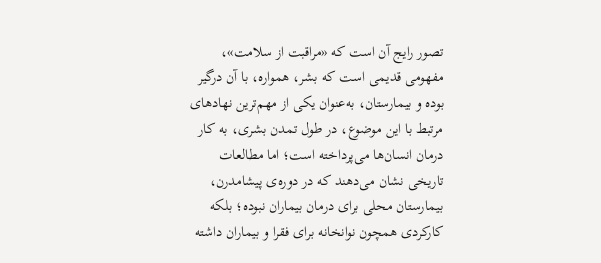تصور رایج آن است که «مراقبت از سلامت»، مفهومی قدیمی است که بشر، همواره، با آن درگیر بوده و بیمارستان، به‌عنوان یکی از مهم‌ترین نهادهای مرتبط با این موضوع، در طول تمدن بشری، به کار درمان انسان‌ها می‌پرداخته است؛ اما مطالعات تاریخی نشان می‌دهند که در دوره‌ی پیشامدرن، بیمارستان محلی برای درمان بیماران نبوده؛ بلکه کارکردی همچون نوانخانه برای فقرا و بیماران داشته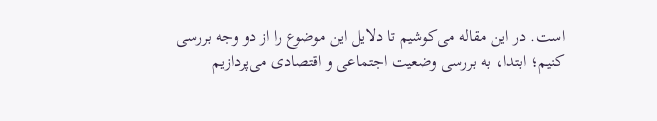است. در این مقاله می‌کوشیم تا دلایل این موضوع را از دو وجه بررسی کنیم؛ ابتدا، به بررسی وضعیت اجتماعی و اقتصادی می‌پردازیم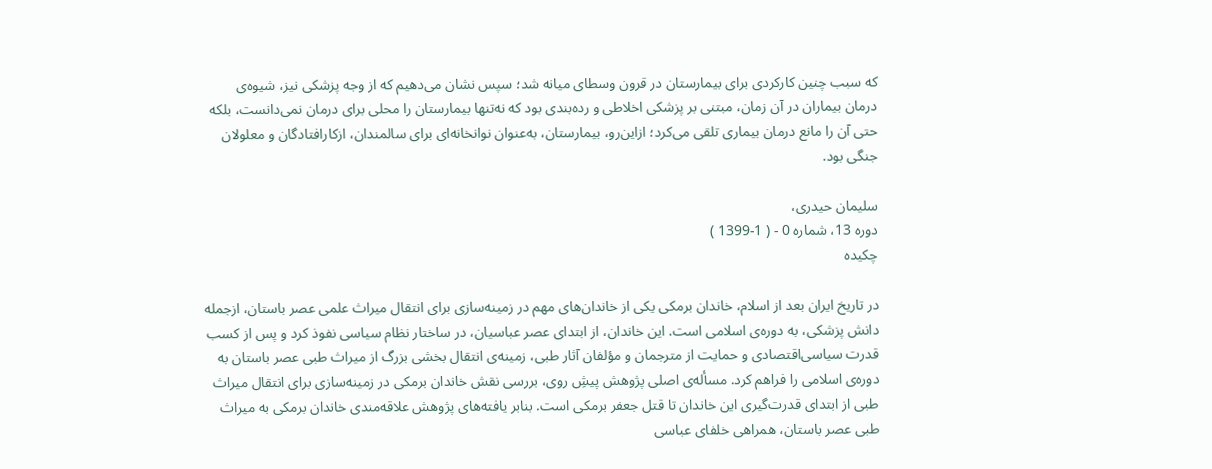که سبب چنین کارکردی برای بیمارستان در قرون وسطای میانه شد؛ سپس نشان می‌دهیم که از وجه پزشکی نیز، شیوه‌ی درمان بیماران در آن زمان، مبتنی بر پزشکی‌ اخلاطی و رده‌بندی بود که نه‌تنها بیمارستان را محلی برای درمان نمی‌دانست، بلکه حتی آن را مانع درمان بیماری تلقی می‌کرد؛ ازاین‌رو، بیمارستان، به‌عنوان نوانخانه‌ای برای سالمندان، ازکارافتادگان و معلولان جنگی بود.

سلیمان حیدری،
دوره 13، شماره 0 - ( 1-1399 )
چکیده

در تاریخ ایران بعد از اسلام، خاندان برمکی یکی از خاندان‌های مهم در زمینه‌سازی برای انتقال میراث علمی عصر باستان، ازجمله دانش پزشکی، به دوره‌ی اسلامی است. این خاندان، از ابتدای عصر عباسیان، در ساختار نظام سیاسی نفوذ کرد و پس از کسب قدرت سیاسی‌اقتصادی و حمایت از مترجمان و مؤلفان آثار طبی، زمینه‌ی انتقال بخشی بزرگ از میراث طبی عصر باستان به دوره‌ی اسلامی را فراهم کرد. مسأله‌ی اصلی پژوهش پیشِ روی، بررسی نقش خاندان برمکی در زمینه‌سازی برای انتقال میراث طبی از ابتدای قدرت‌گیری این خاندان تا قتل جعفر برمکی است. بنابر یافته‌های پژوهش علاقه‌مندی خاندان برمکی به میراث طبی عصر باستان، همراهی خلفای عباسی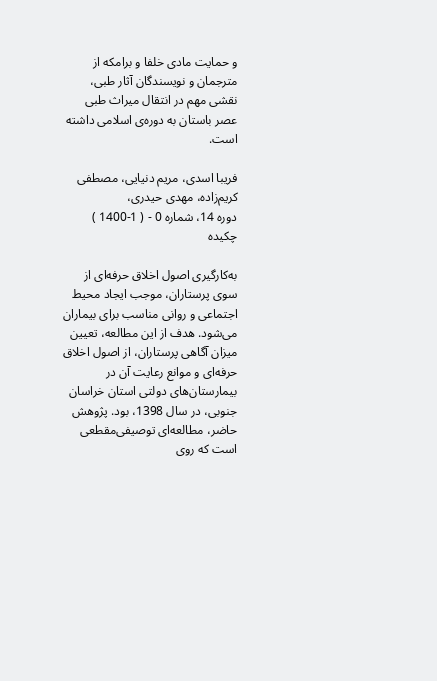و حمایت مادی خلفا و برامکه از مترجمان و نویسندگان آثار طبی، نقشی مهم در انتقال میراث طبی عصر باستان به دوره‌ی اسلامی داشته است.

فریبا اسدی، مریم دنیایی، مصطفی کریم‌زاده، مهدی حیدری،
دوره 14، شماره 0 - ( 1-1400 )
چکیده

به‌کارگیری اصول اخلاق حرفه‌ای از سوی پرستاران، موجب ایجاد محیط اجتماعی و روانی مناسب برای بیماران می‌شود. هدف از این مطالعه، تعیین میزان آگاهی پرستاران، از اصول اخلاق حرفه‌ای و موانع رعایت آن در بیمارستان‌های دولتی استان خراسان جنوبی، در سال 1398، بود. پژوهش حاضر، مطالعه‌ای توصیفی‌مقطعی است که روی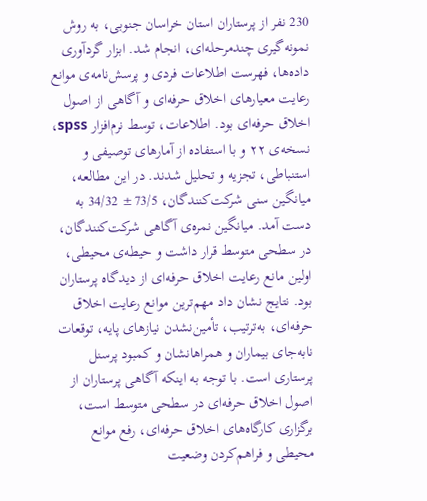230 نفر از پرستاران استان خراسان جنوبی، به روش نمونه‌گیری چندمرحله‌ای، انجام شد. ابزار گردآوری داده‌ها، فهرست اطلاعات فردی و پرسش‌نامه‌ی موانع رعایت معیارهای اخلاق حرفه‌ای و آگاهی از اصول اخلاق حرفه‌ای بود. اطلاعات، توسط نرم‌افزار spss، نسخه‌ی ۲۲ و با استفاده از آمارهای توصیفی و استنباطی، تجزیه و تحلیل شدند. در این مطالعه، میانگین سنی شرکت‌کنندگان، 73/5± 34/32 به دست آمد. میانگین نمره‌ی آگاهی شرکت‌کنندگان، در سطحی متوسط قرار داشت و حیطه‌ی محیطی، اولین مانع رعایت اخلاق حرفه‌ای از دیدگاه پرستاران بود. نتایج نشان داد مهم‌ترین موانع رعایت اخلاق حرفه‌ای، به‌ترتیب، تأمین‌نشدن نیازهای پایه، توقعات نابه‌جای بیماران و همراهانشان و کمبود پرسنل پرستاری است. با توجه به اینکه آگاهی پرستاران از اصول اخلاق حرفه‌ای در سطحی متوسط است، برگزاری کارگاه‌های اخلاق حرفه‌ای، رفع موانع محیطی و فراهم‌کردن وضعیت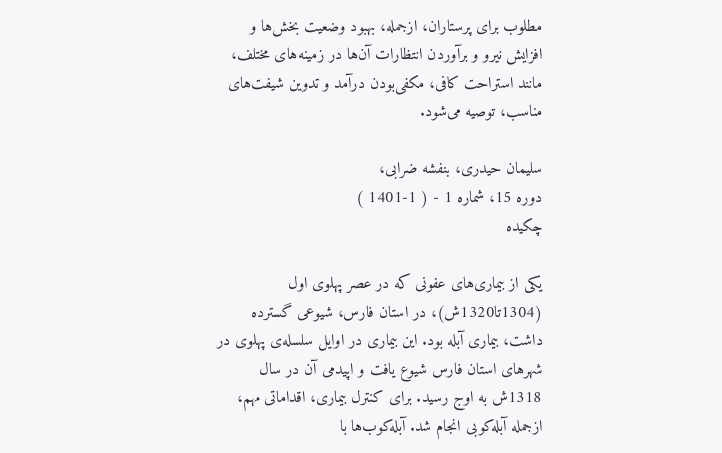مطلوب برای پرستاران، ازجمله، بهبود وضعیت بخش‌ها و افزایش نیرو و برآوردن انتظارات آن‌ها در زمینه‌های مختلف، مانند استراحت کافی، مکفی‌بودن درآمد و تدوین شیفت‌های مناسب، توصیه می‌شود.

سلیمان حیدری، بنفشه ضرابی،
دوره 15، شماره 1 - ( 1-1401 )
چکیده

یکی از بیماری‌های عفونی که در عصر پهلوی اول (1304تا1320ش)، در استان فارس، شیوعی گسترده‌ داشت، بیماری آبله بود. این بیماری در اوایل سلسله‌ی پهلوی در شهرهای استان فارس شیوع یافت و اپیدمی آن در سال 1318ش به اوج رسید. برای کنترل بیماری، اقداماتی مهم، ازجمله آبله‌کوبی انجام شد. آبله‌کوب‌ها با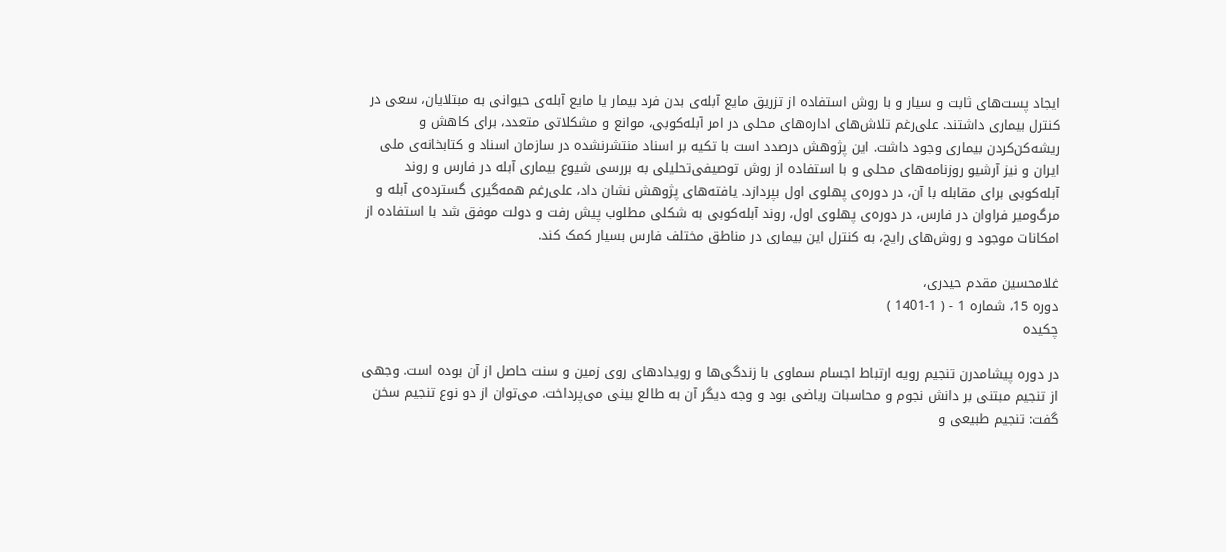ایجاد پست‌های ثابت و سیار و با روش استفاده از تزریق مایع آبله‌ی بدن فرد بیمار یا مایع آبله‌ی حیوانی به مبتلایان، سعی در کنترل بیماری داشتند. علی‌رغم تلاش‌های اداره‌های محلی در امر آبله‌کوبی، موانع و مشکلاتی متعدد، برای کاهش و ریشه‌کن‌کردن بیماری وجود داشت. این پژوهش درصدد است با تکیه بر اسناد منتشرنشده در سازمان اسناد و کتابخانه‌ی ملی ایران و نیز آرشیو روزنامه‌های محلی و با استفاده از روش توصیفی‌تحلیلی به بررسی شیوع بیماری آبله در فارس و روند آبله‌کوبی برای مقابله با آن، در دوره‌ی پهلوی اول بپردازد. یافته‌های پژوهش نشان داد، علی‌رغم همه‌گیری گسترده‌ی آبله و مرگ‌ومیر فراوان در فارس، در دوره‌ی پهلوی اول، روند آبله‌کوبی به شکلی مطلوب پیش رفت و دولت موفق شد با استفاده از امکانات موجود و روش‌های رایج، به کنترل این بیماری در مناطق مختلف فارس بسیار کمک کند.

غلامحسین مقدم حیدری،
دوره 15، شماره 1 - ( 1-1401 )
چکیده

در دوره پیشامدرن تنجیم رویه ارتباط اجسام سماوی با زندگی‌ها و رویدادهای روی زمین و سنت حاصل از آن بوده است. وجهی از تنجیم مبتنی بر دانش نجوم و محاسبات ریاضی بود و وجه دیگر آن به طالع بینی می‌پرداخت. می‌توان از دو نوع تنجیم سخن گفت: تنجیم طبیعی و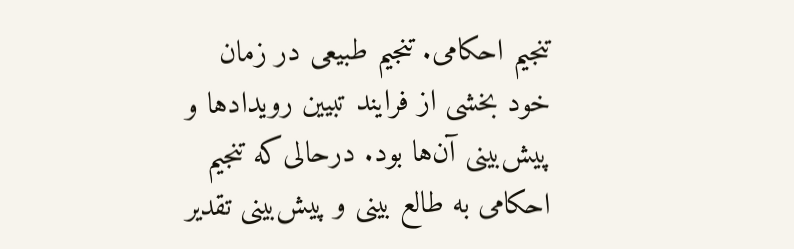تنجیم احکامی. تنجیم طبیعی در زمان خود بخشی از فرایند تبیین رویدادها و پیش‌بینی آن‌ها بود. درحالی‌که تنجیم احکامی به طالع بینی و پیش‌بینی تقدیر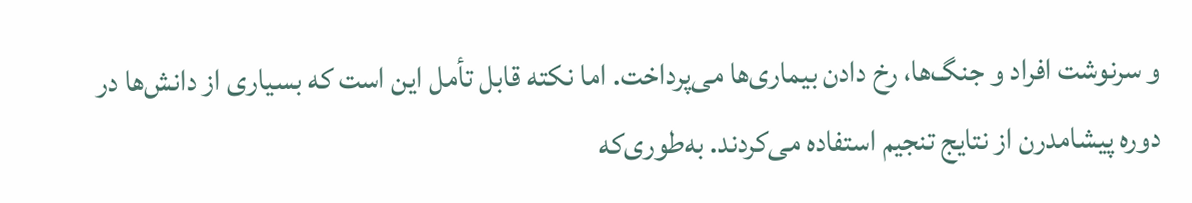و سرنوشت افراد و جنگ‌ها، رخ دادن بیماری‌ها می‌پرداخت. اما نکته قابل تأمل این است که بسیاری از دانش‌ها در دوره پیشامدرن از نتایج تنجیم استفاده می‌کردند. به‌طوری‌که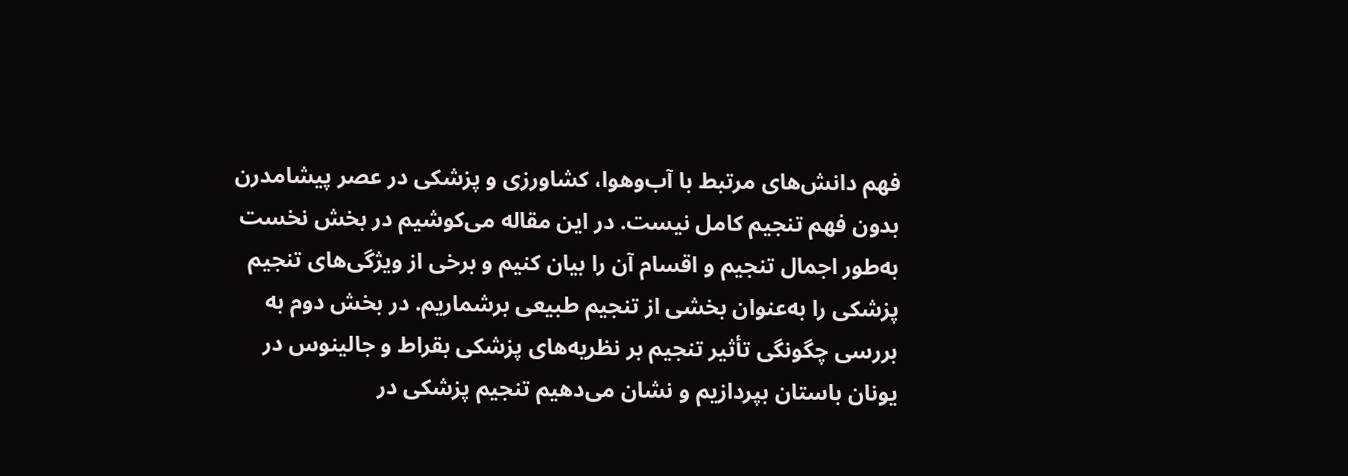فهم دانش‌های مرتبط با آب‌وهوا، کشاورزی و پزشکی در عصر پیشامدرن بدون فهم تنجیم کامل نیست. در این مقاله می‌کوشیم در بخش نخست به‌طور اجمال تنجیم و اقسام آن را بیان کنیم و برخی از ویژگی‌های تنجیم پزشکی را به‌عنوان بخشی از تنجیم طبیعی برشماریم. در بخش دوم به بررسی چگونگی تأثیر تنجیم بر نظریه‌های پزشکی بقراط و جالینوس در یونان باستان بپردازیم و نشان می‌دهیم تنجیم پزشکی در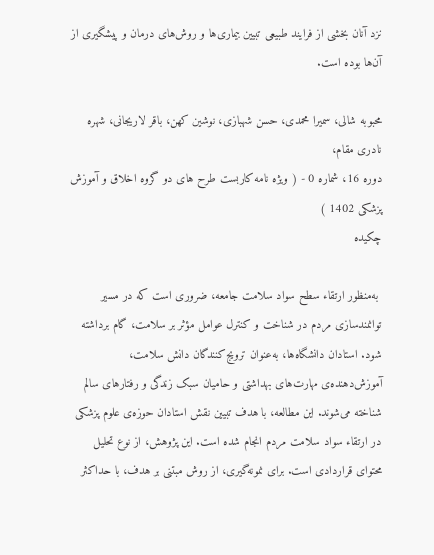نزد آنان بخشی از فرایند طبیعی تبیین بیماری‌ها و روش‌های درمان و پیشگیری از آن‌ها بوده است.

محبوبه شالی، سمیرا محمدی، حسن شهبازی، نوشین کهن، باقر لاریجانی، شهره نادری مقام،
دوره 16، شماره 0 - ( ویژه نامه کاربست طرح های دو گروه اخلاق و آموزش پزشکی 1402 )
چکیده

 به‌منظور ارتقاء سطح سواد سلامت جامعه، ضروری است که در مسیر توانمندسازی مردم در شناخت و کنترل عوامل مؤثر بر سلامت، گام برداشته شود. استادان دانشگاه‌ها، به‌عنوان ترویج‌کنندگان دانش سلامت، آموزش‌دهنده‌ی مهارت‌های بهداشتی و حامیان سبک زندگی و رفتارهای سالم شناخته می‌شوند. این مطالعه، با هدف تبیین نقش استادان حوزه‌ی علوم پزشکی در ارتقاء سواد سلامت مردم انجام شده است. این پژوهش، از نوع تحلیل محتوای قراردادی است. برای نمونه‌گیری، از روش مبتنی بر هدف، با حداکثر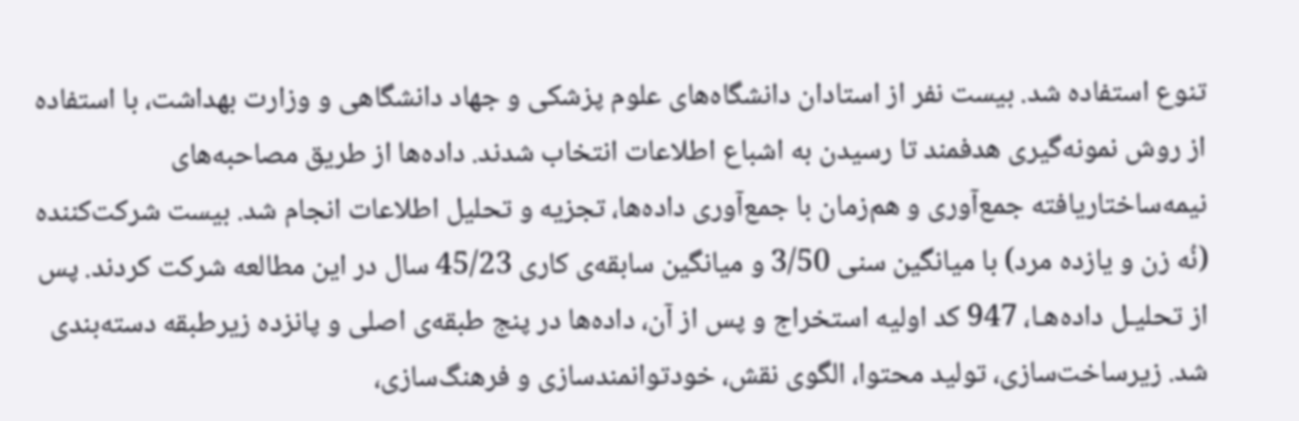تنوع استفاده شد. بیست نفر از استادان دانشگاه‌های علوم پزشکی و جهاد دانشگاهی و وزارت بهداشت، با استفاده از روش نمونه‌گیری هدفمند تا رسیدن به اشباع اطلاعات انتخاب شدند. داده‌ها از طریق مصاحبه‌های نیمه‌ساختاریافته جمع‌آوری و هم‌زمان با جمع‌آوری داده‌ها، تجزیه و تحلیل اطلاعات انجام شد. بیست شرکت‌کننده (نُه زن و یازده مرد) با میانگین سنی 3/50 و میانگین سابقه‌ی کاری 45/23 سال در این مطالعه شرکت کردند. پس از تحلیـل داده‌هـا، 947 کد اولیه استخراج و پس از آن، داده‌ها در پنج طبقه‌ی اصلی و پانزده زیرطبقه دسته‌بندی شد. زیرساخت‌سازی، تولید محتوا، الگوی نقش، خودتوانمندسازی و فرهنگ‌سازی،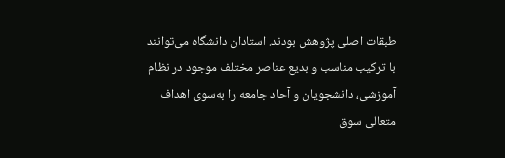طبقات اصلی پژوهش بودند. استادان دانشگاه می‌توانند با ترکیب مناسب و بدیع عناصر مختلف موجود در نظام آموزشی، دانشجویان و آحاد جامعه را به‌سوی اهداف متعالی سوق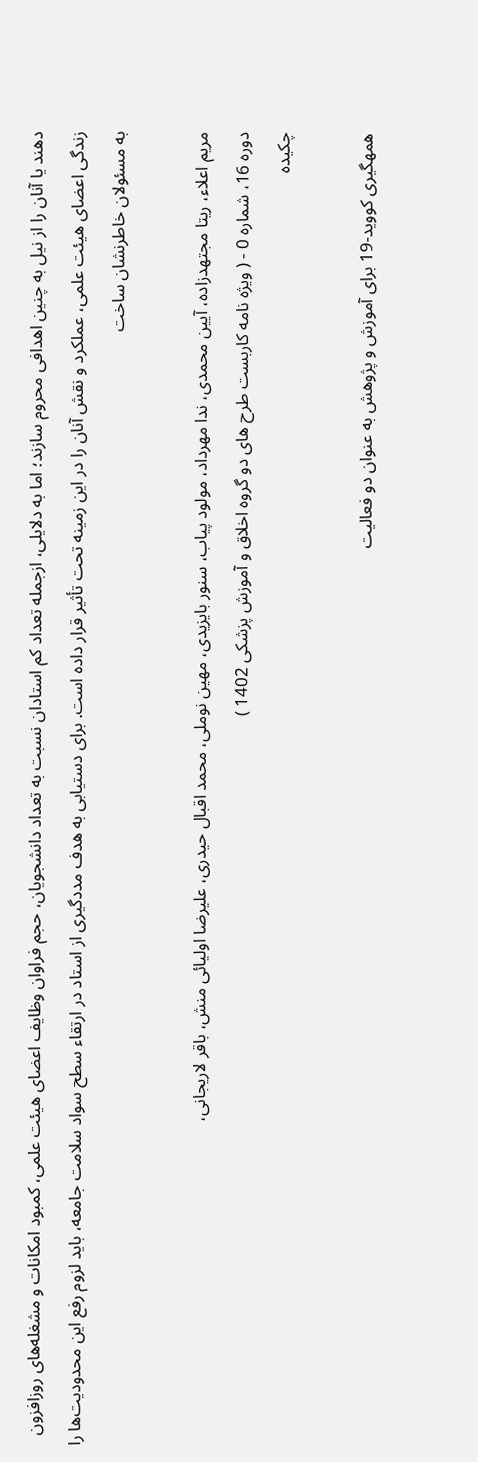دهند یا آنان را از نیل به چنین اهدافی محروم سازند؛ اما به دلایلی، ازجمله تعداد کم استادان نسبت به تعداد دانشجویان، حجم فراوان وظایف اعضای هیئت علمی، کمبود امکانات و مشغله‌های روزافزون زندگی اعضای هیئت علمی، عملکرد و نقش آنان را در این زمینه تحت تأثیر قرار داده است. برای دستیابی به هدف مددگیری از استاد در ارتقاء سطح سواد سلامت جامعه، باید لزوم رفع این محدودیت‌ها را به مسئولان خاطرنشان ساخت

مریم اعلاء، ریتا مجتهدزاده، آیین محمدی، ندا مهرداد، مولود پیاب، سنور بایزیدی، مهین نوملی، محمد اقبال حیدری، علیرضا اولیائی منش، باقر لاریجانی،
دوره 16، شماره 0 - ( ویژه نامه کاربست طرح های دو گروه اخلاق و آموزش پزشکی 1402 )
چکیده

همهگیری کووید-19 برای آموزش و پژوهش به عنوان دو فعالیت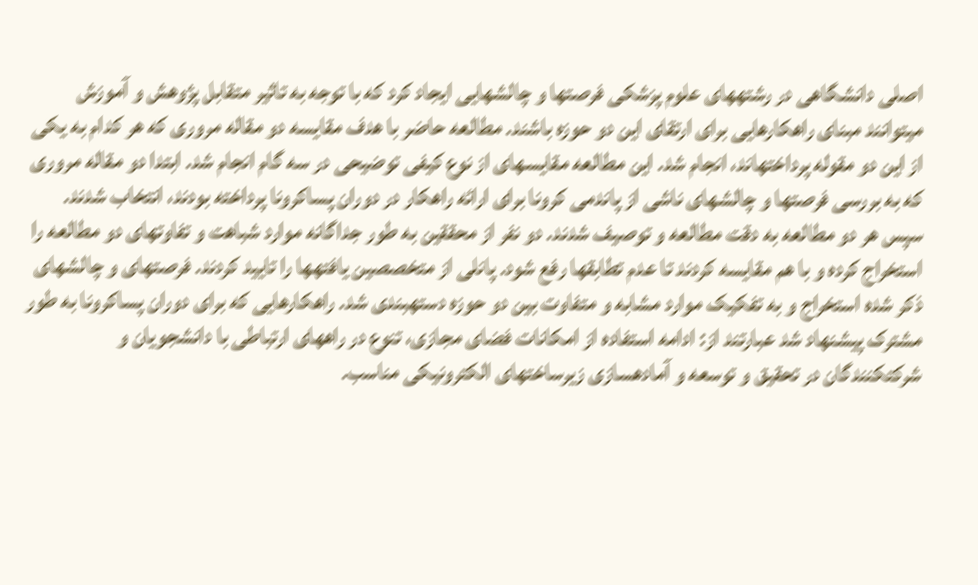اصلی دانشگاهی در رشتههای علوم پزشکی فرصتها و چالشهایی ایجاد کرد که با توجه به تاثیر متقابل پژوهش و آموزش میتوانند مبنای راهکارهایی برای ارتقای این دو حوزه باشند. مطالعه حاضر با هدف مقایسه دو مقاله مروری که هر کدام به یکی از این دو مقوله پرداختهاند، انجام شد. این مطالعه مقایسهای از نوع کیفی توضیحی در سه گام انجام شد. ابتدا دو مقاله مروری که به بررسی فرصتها و چالشهای ناشی از پاندمی کرونا برای ارائه راهکار در دوران پساکرونا پرداخته بودند، انتخاب شدند. سپس هر دو مطالعه به دقت مطالعه و توصیف شدند. دو نفر از محققین به طور جداگانه موارد شباهت و تفاوتهای دو مطالعه را استخراج کرده و با هم مقایسه کردند تا عدم تطابقها رفع شود. پانلی از متخصصین یافتهها را تایید کردند. فرصتهای و چالشهای ذکر شده استخراج و به تفکیک موارد مشابه و متفاوت بین دو حوزه دستهبندی شد. راهکارهایی که برای دوران پساکرونا به طور مشترک پیشنهاد شد عبارتند از: ادامه استفاده از امکانات فضای مجازی، تنوع در راههای ارتباطی با دانشجویان و شرکتکنندگان در تحقیق و توسعه و آمادهسازی زیرساختهای الکترونیکی مناسب.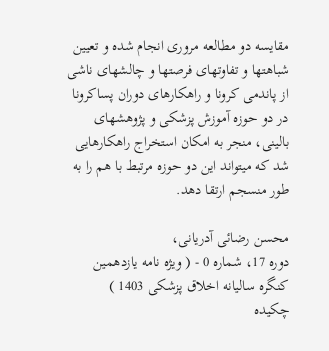مقایسه دو مطالعه مروری انجام شده و تعیین شباهتها و تفاوتهای فرصتها و چالشهای ناشی از پاندمی کرونا و راهکارهای دوران پساکرونا در دو حوزه آموزش پزشکی و پژوهشهای بالینی، منجر به امکان استخراج راهکارهایی شد که میتواند این دو حوزه مرتبط با هم را به طور منسجم ارتقا دهد.

محسن رضائی آدریانی،
دوره 17، شماره 0 - ( ویژه نامه یازدهمین کنگره سالیانه اخلاق پزشکی 1403 )
چکیده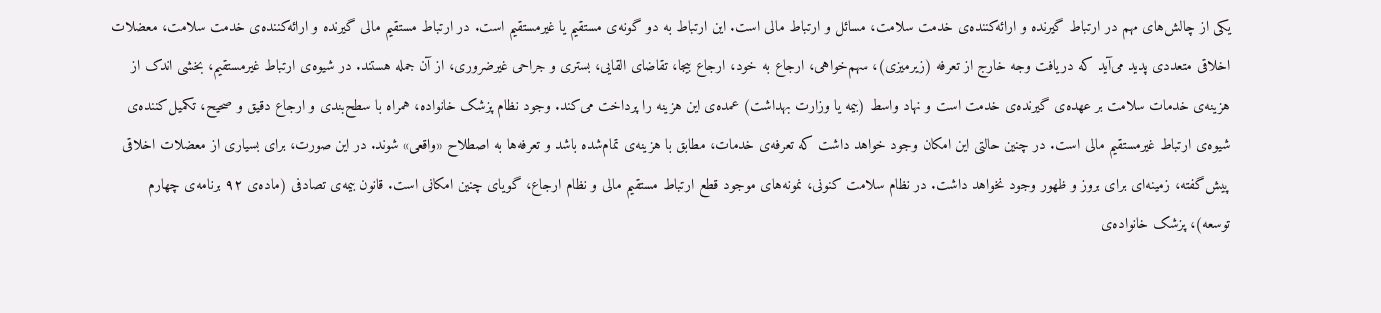یکی از چالش‌های مهم در ارتباط گیرنده و ارائه‌کننده‌ی خدمت سلامت، مسائل و ارتباط مالی است. این ارتباط به دو گونه‌ی مستقیم یا غیرمستقیم است. در ارتباط مستقیم مالی گیرنده و ارائه‌کننده‌ی خدمت سلامت، معضلات اخلاقی متعددی پدید می‌آید که دریافت وجه خارج از تعرفه (زیرمیزی)، سهم‌خواهی، ارجاع به خود، ارجاع بیجا، تقاضای القایی، بستری و جراحی غیرضروری، از آن جمله هستند. در شیوه‌ی ارتباط غیرمستقیم، بخشی اندک از هزینه‌ی خدمات سلامت بر عهده‌ی گیرنده‌ی خدمت است و نهاد واسط (بیمه یا وزارت بهداشت) عمده‌ی این هزینه را پرداخت می‌کند. وجود نظام پزشک خانواده، همراه با سطح‌بندی و ارجاع دقیق و صحیح، تکمیل‌کننده‌ی شیوه‌ی ارتباط غیرمستقیم مالی است. در چنین حالتی این امکان وجود خواهد داشت که تعرفه‌ی خدمات، مطابق با هزینه‌ی تمام‌شده باشد و تعرفه‌ها به اصطلاح «واقعی» شوند. در این صورت، برای بسیاری از معضلات اخلاقی پیش‌گفته، زمینه‌ای برای بروز و ظهور وجود نخواهد داشت. در نظام سلامت کنونی، نمونه‌های موجود قطع ارتباط مستقیم مالی و نظام ارجاع، گویای چنین امکانی‌ است. قانون بیمه‌ی تصادفی (ماده‌ی ۹۲ برنامه‌ی چهارم توسعه)، پزشک خانواده‌ی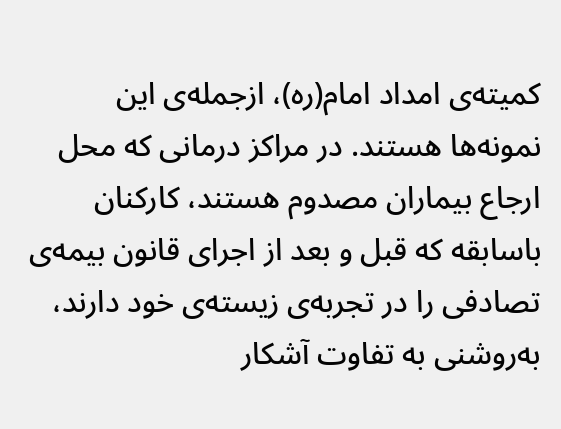کمیته‌ی امداد امام(ره)، ازجمله‌ی این نمونه‌ها هستند. در مراکز درمانی که محل ارجاع بیماران مصدوم هستند، کارکنان باسابقه که قبل و بعد از اجرای قانون بیمه‌ی تصادفی را در تجربه‌ی زیسته‌ی خود دارند، به‌روشنی به تفاوت آشکار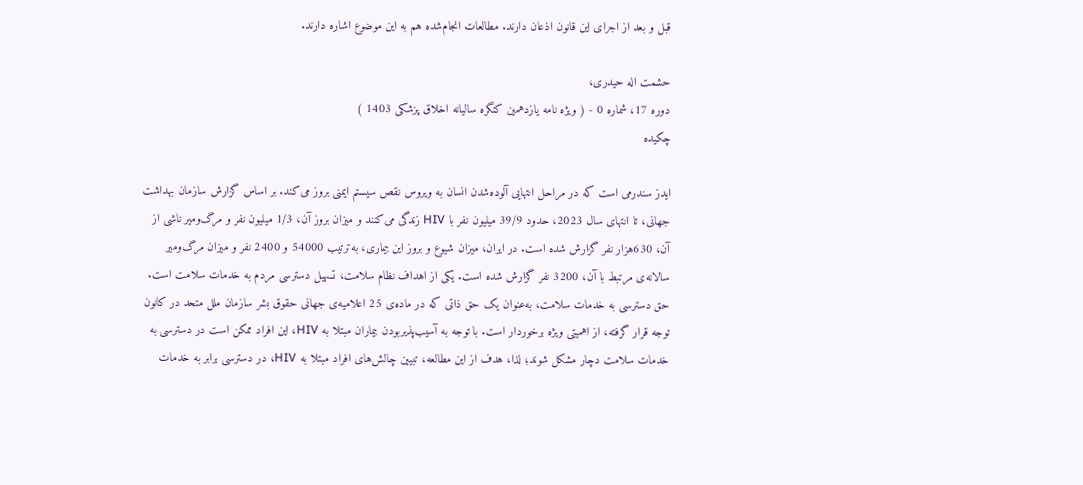قبل و بعد از اجرای این قانون اذعان دارند. مطالعات انجام‌شده هم به این موضوع اشاره دارند.

حشمت اله حیدری،
دوره 17، شماره 0 - ( ویژه نامه یازدهمین کنگره سالیانه اخلاق پزشکی 1403 )
چکیده

ایدز سندرمی است که در مراحل انتهایی آلوده‌شدن انسان به ویروس نقص سیستم ایمنی بروز می‌کند. بر اساس گزارش سازمان بهداشت جهانی، تا انتهای سال 2023، حدود 39/9 میلیون نفر با HIV زندگی می‌کنند و میزان بروز آن، 1/3 میلیون نفر و مرگ‌ومیر ناشی از آن، 630هزار نفر گزارش شده است. در ایران، میزان شیوع و بروز این بیماری، به‌ترتیب 54000 و 2400 نفر و میزان مرگ‌ومیر سالانه‌ی مرتبط با آن، 3200 نفر گزارش شده است. یکی از اهداف نظام سلامت، تسهیل دسترسی مردم به خدمات سلامت است. حق دسترسی به خدمات سلامت، به‌عنوان یک حق ذاتی که در ماده‌ی 25 اعلامیه‌ی جهانی حقوق بشر سازمان ملل متحد در کانون توجه قرار گرفته، از اهمیتی ویژه برخوردار است. با توجه به آسیب‌پذیربودن بیماران مبتلا به HIV، این افراد ممکن است در دسترسی به خدمات سلامت دچار مشکل شوند؛ لذا، هدف از این مطالعه، تبیین چالش‌های افراد مبتلا به HIV، در دسترسی برابر به خدمات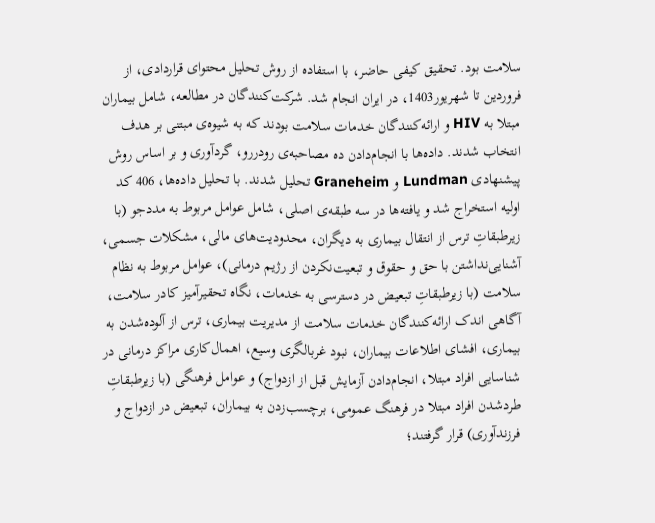سلامت بود. تحقیق کیفی حاضر، با استفاده از روش تحلیل محتوای قراردادی، از فروردین تا شهریور1403، در ایران انجام شد. شرکت‌کنندگان در مطالعه، شامل بیماران مبتلا به HIV و ارائه‌کنندگان خدمات سلامت بودند که به شیوه‌ی مبتنی بر هدف انتخاب شدند. داده‌ها با انجام‌دادن ده مصاحبه‌ی رودررو، گردآوری و بر اساس روش پیشنهادی Lundman و Graneheim تحلیل شدند. با تحلیل داده‌ها، 406 کد اولیه استخراج شد و یافته‌ها در سه‌ طبقه‌ی اصلی، شامل عوامل مربوط به مددجو (با زیرطبقاتِ ترس از انتقال بیماری به دیگران، محدودیت‌های مالی، مشکلات جسمی، آشنایی‌نداشتن با حق و حقوق و تبعیت‌نکردن از رژیم درمانی)، عوامل مربوط به نظام سلامت (با زیرطبقاتِ تبعیض در دسترسی به خدمات، نگاه تحقیرآمیز کادر سلامت، آگاهی اندک ارائه‌کنندگان خدمات سلامت از مدیریت بیماری، ترس از آلوده‌شدن به بیماری، افشای اطلاعات بیماران، نبود غربالگری وسیع، اهمال‌کاری مراکز درمانی در شناسایی افراد مبتلا، انجام‌دادن آزمایش قبل از ازدواج) و عوامل فرهنگی (با زیرطبقاتِ طردشدن افراد مبتلا در فرهنگ عمومی، برچسب‌زدن به بیماران، تبعیض در ازدواج و فرزندآوری) قرار گرفتند؛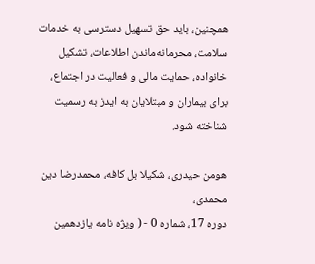همچنین، باید حق تسهیل دسترسی به خدمات سلامت، محرمانه‌ماندن اطلاعات، تشکیل خانواده، حمایت مالی و فعالیت در اجتماع، برای بیماران و مبتلایان به ایدز به رسمیت شناخته شود.

هومن حیدری، شکیلا بل کافه، محمدرضا دین محمدی،
دوره 17، شماره 0 - ( ویژه نامه یازدهمین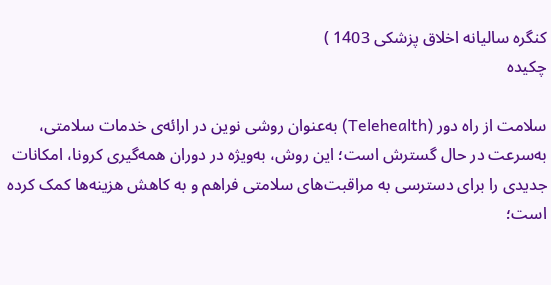کنگره سالیانه اخلاق پزشکی 1403 )
چکیده

سلامت از راه دور (Telehealth) به‌عنوان روشی نوین در ارائه‌ی خدمات سلامتی، به‌سرعت در حال گسترش است؛ این روش، به‌ویژه در دوران همه‌گیری کرونا، امکانات جدیدی را برای دسترسی به مراقبت‌های سلامتی فراهم و به کاهش هزینه‌ها کمک کرده است؛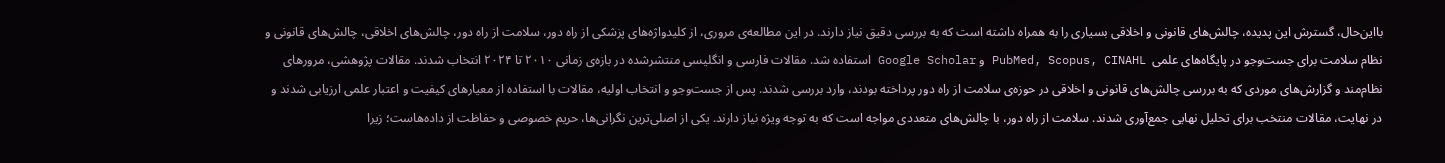بااین‌حال، گسترش این پدیده، چالش‌های قانونی و اخلاقی بسیاری را به همراه داشته است که به بررسی دقیق نیاز دارند. در این مطالعه‌ی مروری، از کلیدواژه‌های پزشکی از راه دور، سلامت از راه دور، چالش‌های اخلاقی، چالش‌های قانونی و نظام سلامت برای جست‌وجو در پایگاه‌های علمی  PubMed, Scopus, CINAHL و Google Scholar استفاده شد. مقالات فارسی و انگلیسی منتشرشده در بازه‌ی زمانی ۲۰۱۰ تا ۲۰۲۴ انتخاب شدند. مقالات پژوهشی، مرورهای نظام‌مند و گزارش‌های موردی که به بررسی چالش‌های قانونی و اخلاقی در حوزه‌ی سلامت از راه دور پرداخته بودند، وارد بررسی شدند. پس از جست‌وجو و انتخاب اولیه، مقالات با استفاده از معیارهای کیفیت و اعتبار علمی ارزیابی شدند و در نهایت، مقالات منتخب برای تحلیل نهایی جمع‌آوری شدند. سلامت از راه دور، با چالش‌های متعددی مواجه است که به توجه ویژه نیاز دارند. یکی از اصلی‌ترین نگرانی‌ها، حریم خصوصی و حفاظت از داده‌هاست؛ زیرا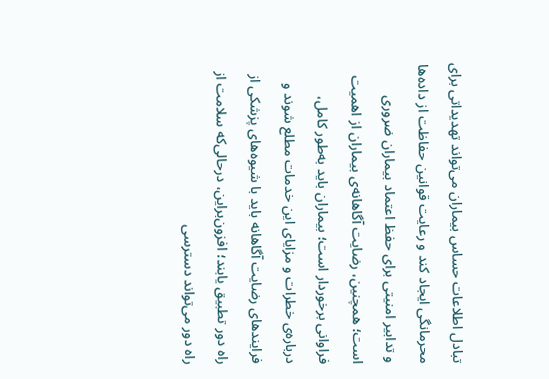تبادل اطلاعات حساس بیماران می‌تواند تهدیداتی برای محرمانگی ایجاد کند و رعایت قوانین حفاظت از داده‌ها و تدابیر امنیتی برای حفظ اعتماد بیماران ضروری است؛ همچنین، رضایت آگاهانه‌ی بیماران از اهمیت فراوانی برخوردار است؛ بیماران باید به‌طور کامل، درباره‌ی خطرات و مزایای این خدمات مطلع شوند و فرایندهای رضایت آگاهانه باید با شیوه‌های پزشکی از راه دور تطبیق یابند؛ افزون‌براین، درحالی‌که سلامت از راه دور می‌تواند دسترسی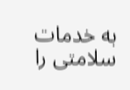به خدمات سلامتی را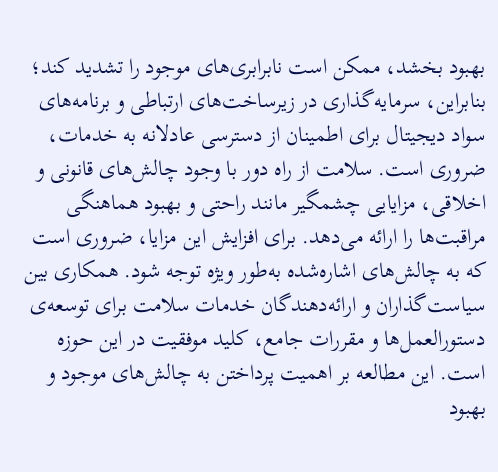بهبود بخشد، ممکن است نابرابری‌های موجود را تشدید کند؛ بنابراین، سرمایه‌گذاری در زیرساخت‌های ارتباطی و برنامه‌های سواد دیجیتال برای اطمینان از دسترسی عادلانه به خدمات، ضروری است. سلامت از راه دور با وجود چالش‌های قانونی و اخلاقی، مزایایی چشمگیر مانند راحتی و بهبود هماهنگی مراقبت‌ها را ارائه می‌دهد. برای افزایش این مزایا، ضروری است که به چالش‌های اشاره‌شده به‌طور ویژه توجه شود. همکاری بین سیاست‌گذاران و ارائه‌دهندگان خدمات سلامت برای توسعه‌ی دستورالعمل‌ها و مقررات جامع، کلید موفقیت در این حوزه است. این مطالعه بر اهمیت پرداختن به چالش‌های موجود و بهبود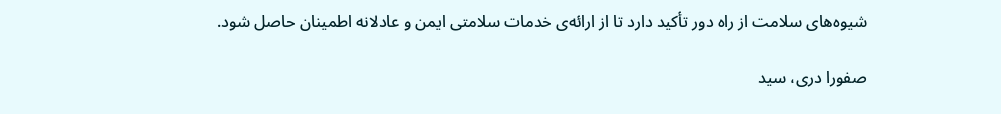شیوه‌های سلامت از راه دور تأکید دارد تا از ارائه‌ی خدمات سلامتی ایمن و عادلانه اطمینان حاصل شود.

صفورا دری، سید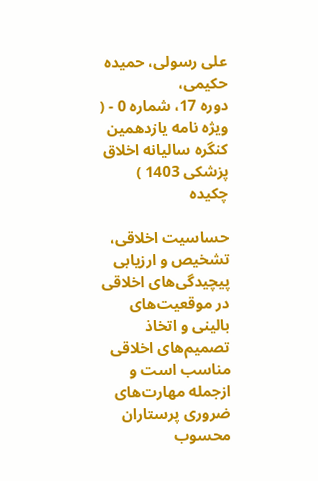علی رسولی، حمیده حکیمی،
دوره 17، شماره 0 - ( ویژه نامه یازدهمین کنگره سالیانه اخلاق پزشکی 1403 )
چکیده

حساسیت اخلاقی، تشخیص و ارزیابی پیچیدگی‌های اخلاقی در موقعیت‌های بالینی و اتخاذ تصمیم‌های اخلاقی مناسب است و ازجمله مهارت‌های ضروری پرستاران محسوب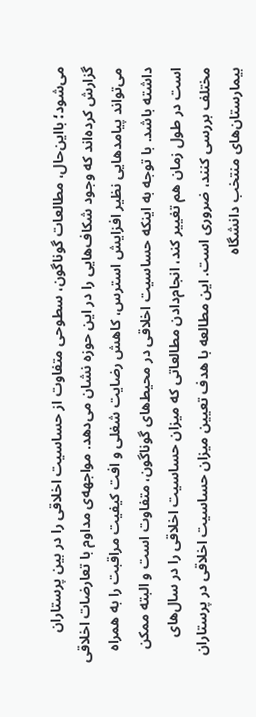می‌شود؛ بااین‌حال، مطالعات گوناگون، سطوحی متفاوت از حساسیت اخلاقی را در بین پرستاران گزارش کرده‌اند که وجود شکاف‌هایی را در این حوزه نشان می‌دهد. مواجهه‌ی مداوم با تعارضات اخلاقی می‌تواند پیامدهایی نظیر افزایش استرس، کاهش رضایت شغلی و افت کیفیت مراقبت را به همراه داشته باشد. با توجه به اینکه حساسیت اخلاقی در محیط‌های گوناگون، متفاوت است و البته ممکن است در طول زمان هم تغییر کند، انجام‌دادن مطالعاتی که میزان حساسیت اخلاقی را در سال‌های مختلف بررسی کنند، ضروری است. این مطالعه با هدف تعیین میزان حساسیت اخلاقی در پرستاران بیمارستان‌های منتخب دانشگاه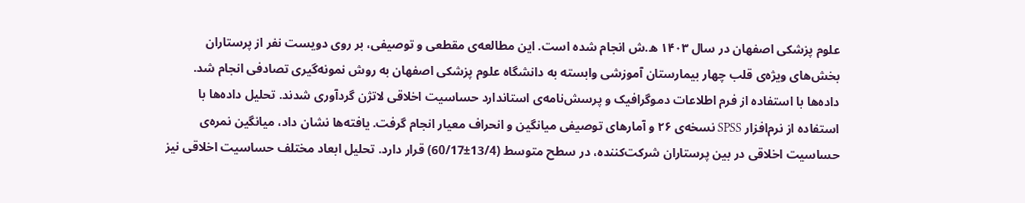علوم پزشکی اصفهان در سال ۱۴۰۳ ه.ش انجام شده است. این مطالعه‌ی مقطعی و توصیفی، بر روی دویست نفر از پرستاران بخش‌های ویژه‌ی قلب چهار بیمارستان آموزشی وابسته به دانشگاه علوم پزشکی اصفهان به روش نمونه‌گیری تصادفی انجام شد. داده‌ها با استفاده از فرم اطلاعات دموگرافیک و پرسش‌نامه‌ی استاندارد حساسیت اخلاقی لاتژن گردآوری شدند. تحلیل داده‌ها با استفاده از نرم‌افزار SPSS نسخه‌ی ۲۶ و آمار‌های توصیفی میانگین و انحراف معیار انجام گرفت. یافته‌ها نشان داد، میانگین نمره‌ی حساسیت اخلاقی در بین پرستاران شرکت‌کننده، در سطح متوسط (13/4±60/17) قرار دارد. تحلیل ابعاد مختلف حساسیت اخلاقی نیز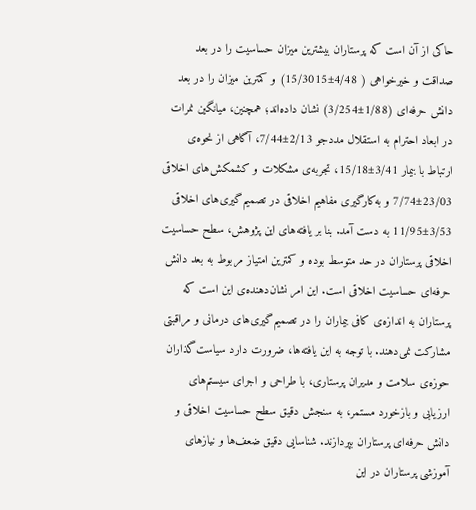حاکی از آن است که پرستاران بیشترین میزان حساسیت را در بعد صداقت و خیرخواهی ( 4/48±15/3015) و کمترین میزان را در بعد دانش حرفه‌ای (1/88±3/254) نشان داده‌اند؛ همچنین، میانگین نمرات در ابعاد احترام به استقلال مددجو 2/13±7/44، آگاهی از نحوه‌ی ارتباط با بیمار 3/41±15/18، تجربه‌ی مشکلات و کشمکش‌های اخلاقی 23/03±7/74 و به‌کارگیری مفاهیم اخلاقی در تصمیم‌گیری‌های اخلاقی 3/53±11/95 به دست آمد. بنا بر یافته‌های این پژوهش، سطح حساسیت اخلاقی پرستاران در حد متوسط بوده و کمترین امتیاز مربوط به بعد دانش حرفه‌ای حساسیت اخلاقی است. این امر نشان‌دهنده‌ی این است که پرستاران به اندازه‌ی کافی بیماران را در تصمیم‌گیری‌های درمانی و مراقبتی مشارکت نمی‌دهند. با توجه به این یافته‌ها، ضرورت دارد سیاست‌گذاران حوزه‌ی سلامت و مدیران پرستاری، با طراحی و اجرای سیستم‌های ارزیابی و بازخورد مستمر، به سنجش دقیق سطح حساسیت اخلاقی و دانش حرفه‌ای پرستاران بپردازند. شناسایی دقیق ضعف‌ها و نیازهای آموزشی پرستاران در این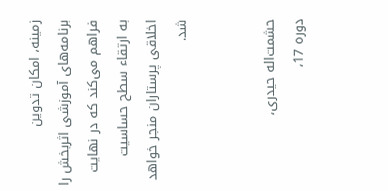زمینه، امکان تدوین برنامه‌های آموزشی اثربخش را فراهم می‌کند که در نهایت به ارتقاء سطح حساسیت اخلاقی پرستاران منجر خواهد شد.


حشمت‌اله حیدری،
دوره 17،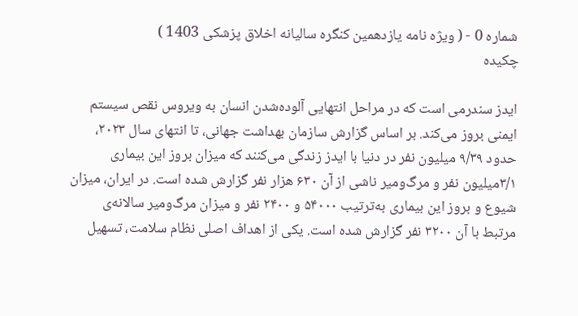شماره 0 - ( ویژه نامه یازدهمین کنگره سالیانه اخلاق پزشکی 1403 )
چکیده

ایدز سندرمی است که در مراحل انتهایی آلوده‌شدن انسان به ویروس نقص سیستم ایمنی بروز می‌کند. بر اساس گزارش سازمان بهداشت جهانی، تا انتهای سال ۲۰۲۳، حدود ۹/۳۹ میلیون نفر در دنیا با ایدز زندگی می‌کنند که میزان بروز این بیماری ۳/۱میلیون نفر و مرگ‌ومیر ناشی از آن ۶۳۰ هزار نفر گزارش شده است. در ایران، میزان شیوع و بروز این بیماری به‌ترتیب ۵۴۰۰۰ و ۲۴۰۰ نفر و میزان مرگ‌ومیر سالانه‌ی مرتبط با آن ۳۲۰۰ نفر گزارش شده است. یکی از اهداف اصلی نظام سلامت، تسهیل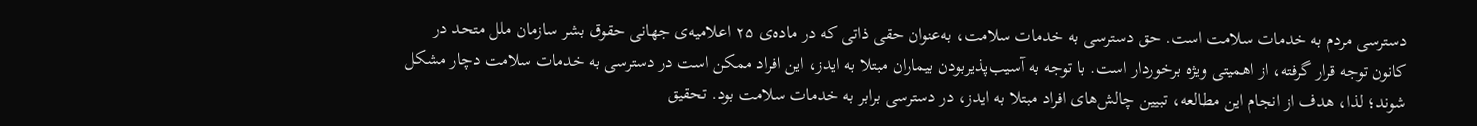دسترسی مردم به خدمات سلامت است. حق دسترسی به خدمات سلامت، به‌عنوان حقی ذاتی که در ماده‌ی ۲۵ اعلامیه‌ی جهانی حقوق بشر سازمان ملل متحد در کانون توجه قرار گرفته، از اهمیتی ویژه برخوردار است. با توجه به آسیب‌پذیربودن بیماران مبتلا به ایدز، این افراد ممکن است در دسترسی به خدمات سلامت دچار مشکل شوند؛ لذا، هدف از انجام این مطالعه، تبیین چالش‌های افراد مبتلا به ایدز، در دسترسی برابر به خدمات سلامت بود. تحقیق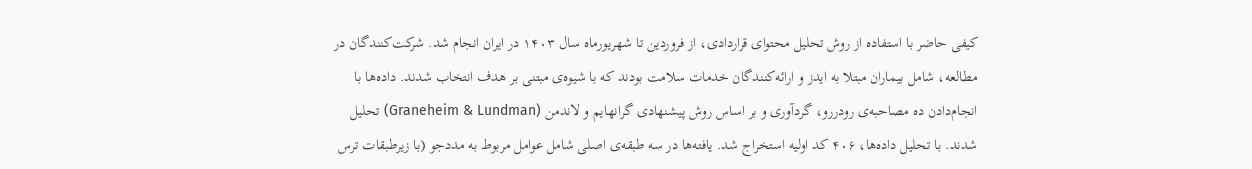کیفی حاضر با استفاده از روش تحلیل محتوای قراردادی، از فروردین تا شهریورماه سال ۱۴۰۳ در ایران انجام شد. شرکت‌کنندگان در مطالعه، شامل بیماران مبتلا به ایدز و ارائه‌‌کنندگان خدمات سلامت بودند که با شیوه‌ی مبتنی بر هدف انتخاب شدند. داده‌ها با انجام‌دادن ده مصاحبه‌ی رودررو، گردآوری و بر اساس روش پیشنهادی گرانهایم و لاندمن (Graneheim & Lundman) تحلیل شدند. با تحلیل داده‌ها، ۴۰۶ کد اولیه استخراج شد. یافته‌ها در سه طبقه‌ی اصلی شامل عوامل مربوط به مددجو (با زیرطبقات ترس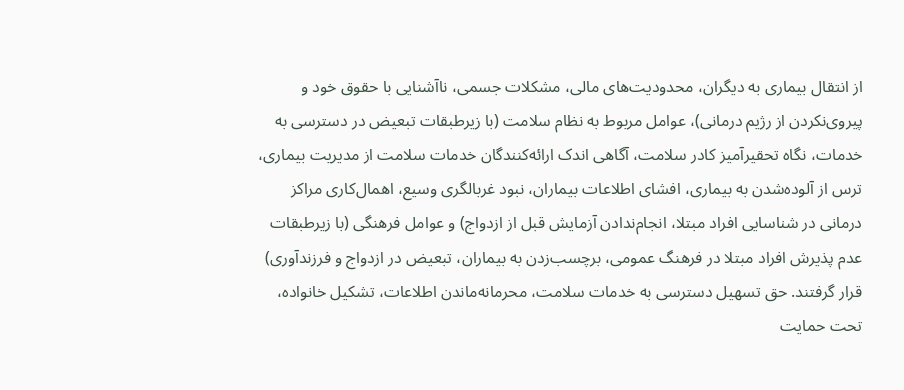از انتقال بیماری به دیگران، محدودیت‌های مالی، مشکلات جسمی، ناآشنایی با حقوق خود و پیروی‌نکردن از رژیم درمانی)، عوامل مربوط به نظام سلامت (با زیرطبقات تبعیض در دسترسی به خدمات، نگاه تحقیرآمیز کادر سلامت، آگاهی اندک ارائه‌کنندگان خدمات سلامت از مدیریت بیماری، ترس از آلوده‌شدن به بیماری، افشای اطلاعات بیماران، نبود غربالگری وسیع، اهمال‌کاری مراکز درمانی در شناسایی افراد مبتلا، انجام‌ندادن آزمایش قبل از ازدواج) و عوامل فرهنگی (با زیرطبقات عدم پذیرش افراد مبتلا در فرهنگ عمومی، برچسب‌زدن به بیماران، تبعیض در ازدواج و فرزندآوری) قرار گرفتند. حق تسهیل دسترسی به خدمات سلامت، محرمانه‌ماندن اطلاعات، تشکیل خانواده، تحت حمایت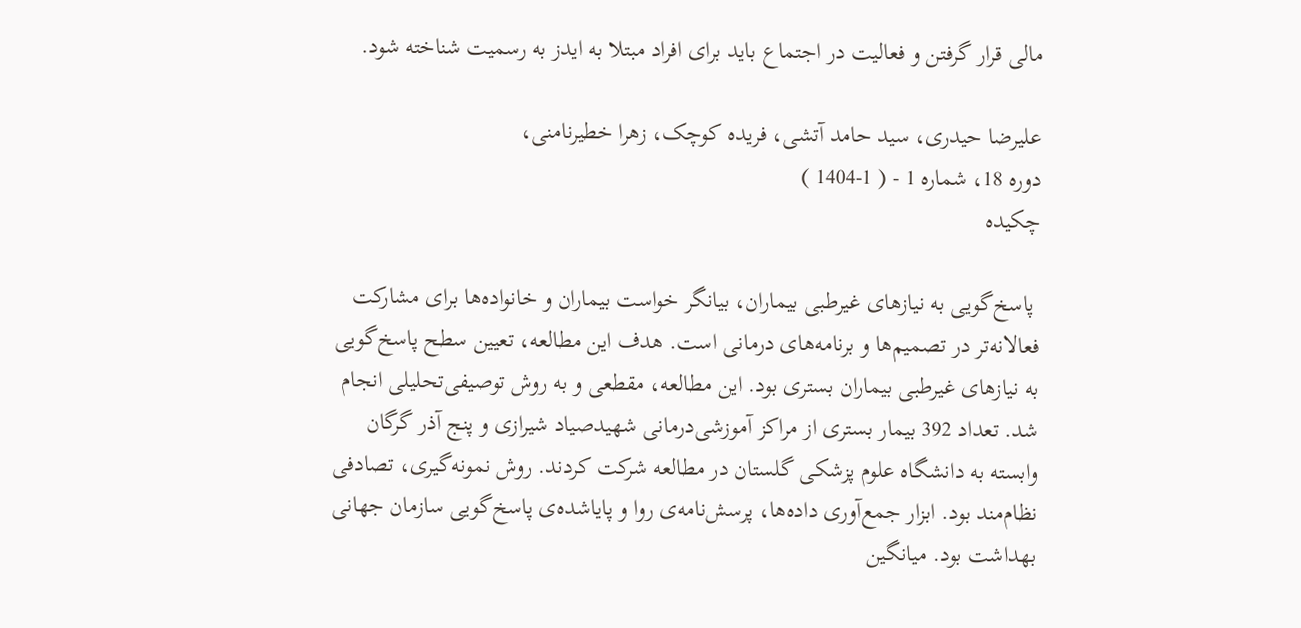مالی قرار گرفتن و فعالیت در اجتماع باید برای افراد مبتلا به ایدز به رسمیت شناخته شود.

علیرضا حیدری، سید حامد آتشی، فریده کوچک، زهرا خطیرنامنی،
دوره 18، شماره 1 - ( 1-1404 )
چکیده

 پاسخ‌گویی به نیازهای غیرطبی بیماران، بیانگر خواست بیماران و خانواده‌ها برای مشارکت فعالانه‌تر در تصمیم‌ها و برنامه‌های درمانی است. هدف این مطالعه، تعیین سطح پاسخ‌گویی به نیازهای غیرطبی بیماران بستری بود. این مطالعه، مقطعی و به روش توصیفی‌تحلیلی انجام شد. تعداد 392 بیمار بستری از مراکز آموزشی‌درمانی شهیدصیاد شیرازی و پنج آذر گرگان وابسته به دانشگاه علوم پزشکی گلستان در مطالعه شرکت کردند. روش نمونه‌گیری، تصادفی نظام‌مند بود. ابزار جمع‌آوری داده‌ها، پرسش‌نامه‌ی روا و پایاشده‌ی پاسخ‌گویی سازمان جهانی بهداشت بود. میانگین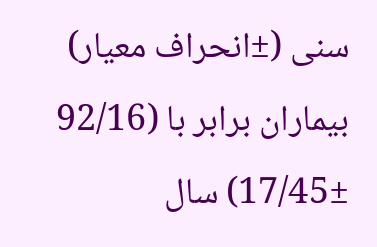سنی (±انحراف معیار) بیماران برابر با (92/16 ±17/45) سال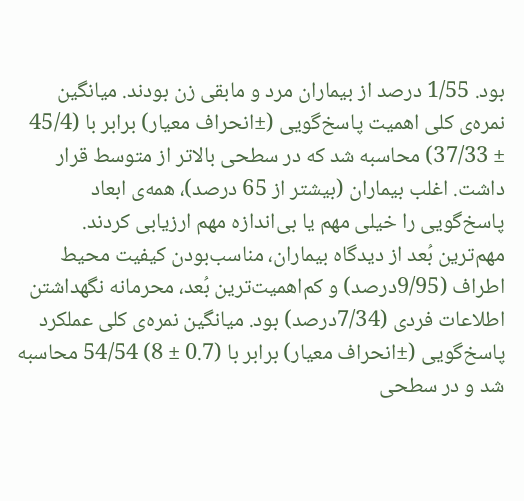بود. 1/55 درصد از بیماران مرد و مابقی زن بودند. میانگین نمره‌ی کلی اهمیت پاسخ‌گویی (±انحراف معیار) برابر با (45/4 ± 37/33) محاسبه شد که در سطحی بالاتر از متوسط قرار داشت. اغلب بیماران (بیشتر از 65 درصد)، همه‌ی ابعاد پاسخ‌گویی را خیلی مهم یا بی‌اندازه مهم ارزیابی کردند. مهم‌ترین بُعد از دیدگاه بیماران، مناسب‌بودن کیفیت محیط اطراف (9/95درصد) و کم‌اهمیت‌ترین بُعد، محرمانه نگهداشتن اطلاعات فردی (7/34درصد) بود. میانگین نمره‌ی کلی عملکرد پاسخ‌گویی (±انحراف معیار) برابر با (0.7 ± 8) 54/54 محاسبه شد و در سطحی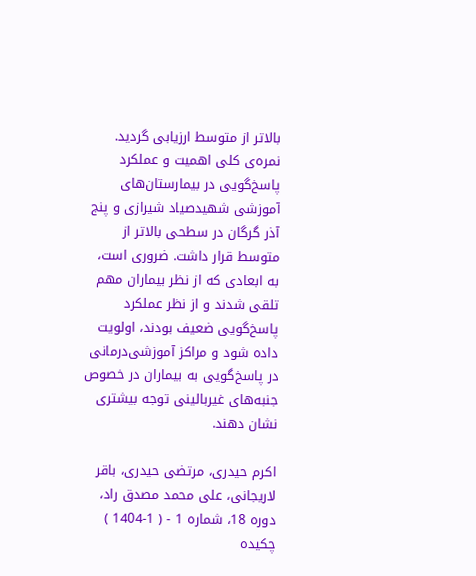بالاتر از متوسط ارزیابی گردید. نمره‌ی کلی اهمیت و عملکرد پاسخ‌گویی در بیمارستان‌های آموزشی شهیدصیاد شیرازی و پنج آذر گرگان در سطحی بالاتر از متوسط قرار داشت. ضروری است، به ابعادی که از نظر بیماران مهم تلقی شدند و از نظر عملکرد پاسخ‌گویی ضعیف‌ بودند، اولویت داده شود و مراکز آموزشی‌درمانی در پاسخ‌گویی به بیماران در خصوص جنبه‌های غیربالینی توجه بیشتری نشان دهند.

اکرم حیدری، مرتضی حیدری، باقر لاریجانی، علی محمد مصدق راد،
دوره 18، شماره 1 - ( 1-1404 )
چکیده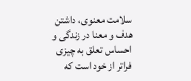سلامت معنوی، داشتن هدف و معنا در زندگی و احساس تعلق به چیزی فراتر از خود است که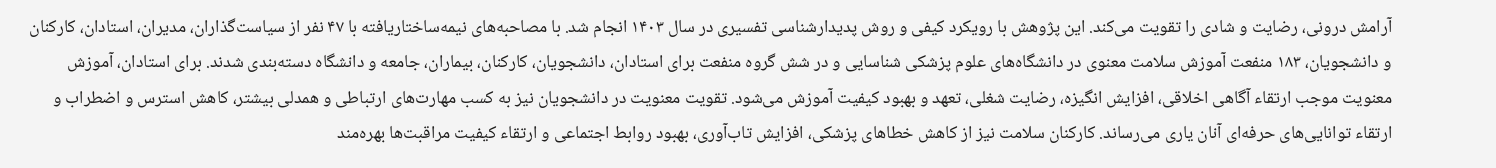آرامش درونی، رضایت و شادی را تقویت می‌کند. این پژوهش با رویکرد کیفی و روش پدیدارشناسی تفسیری در سال ۱۴۰۳ انجام شد. با مصاحبه‌های نیمه‌ساختاریافته با ۴۷ نفر از سیاست‌گذاران، مدیران، استادان، کارکنان و دانشجویان، ۱۸۳ منفعت آموزش سلامت معنوی در دانشگاه‌های علوم پزشکی شناسایی و در شش گروه منفعت برای استادان، دانشجویان، کارکنان، بیماران، جامعه و دانشگاه دسته‌بندی شدند. برای استادان، آموزش معنویت موجب ارتقاء آگاهی اخلاقی، افزایش انگیزه، رضایت شغلی، تعهد و بهبود کیفیت آموزش می‌شود. تقویت معنویت در دانشجویان نیز به کسب مهارت‌های ارتباطی و همدلی بیشتر، کاهش استرس و اضطراب و ارتقاء توانایی‌های حرفه‌ای‌ آنان یاری می‌رساند. کارکنان سلامت نیز از کاهش خطاهای پزشکی، افزایش تاب‌آوری، بهبود روابط اجتماعی و ارتقاء کیفیت مراقبت‌ها بهره‌مند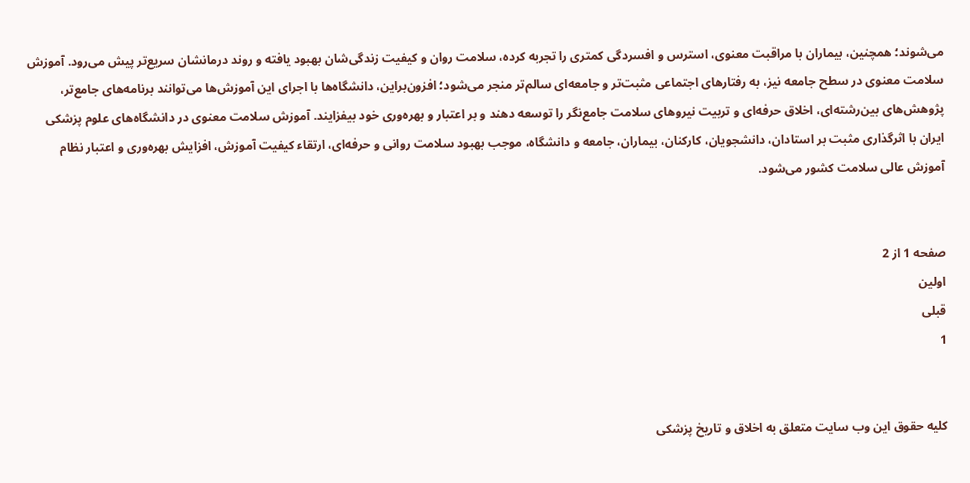می‌شوند؛ همچنین، بیماران با مراقبت معنوی، استرس و افسردگی کمتری را تجربه کرده، سلامت روان و کیفیت زندگی‌شان بهبود یافته و روند درمانشان سریع‌تر پیش می‌رود. آموزش سلامت معنوی در سطح جامعه نیز، به رفتارهای اجتماعی مثبت‌تر و جامعه‌ای سالم‌تر منجر می‌شود؛ افزون‌براین، دانشگاه‌ها با اجرای این آموزش‌ها می‌توانند برنامه‌های جامع‌تر، پژوهش‌های بین‌رشته‌ای، اخلاق حرفه‌ای و تربیت نیروهای سلامت جامع‌نگر را توسعه دهند و بر اعتبار و بهره‌وری خود بیفزایند. آموزش سلامت معنوی در دانشگاه‌های علوم پزشکی ایران با اثرگذاری مثبت بر استادان، دانشجویان، کارکنان، بیماران، جامعه و دانشگاه، موجب بهبود سلامت روانی و حرفه‌ای، ارتقاء کیفیت آموزش، افزایش بهره‌وری و اعتبار نظام آموزش عالی سلامت کشور می‌شود.


صفحه 1 از 2
اولین
قبلی
1


کلیه حقوق این وب سایت متعلق به اخلاق و تاریخ پزشکی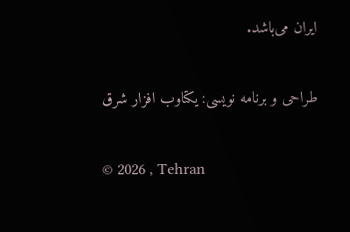ایران می‌باشد.

طراحی و برنامه نویسی: یکتاوب افزار شرق

© 2026 , Tehran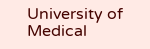University of Medical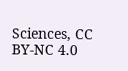Sciences, CC BY-NC 4.0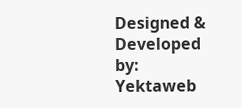Designed & Developed by: Yektaweb